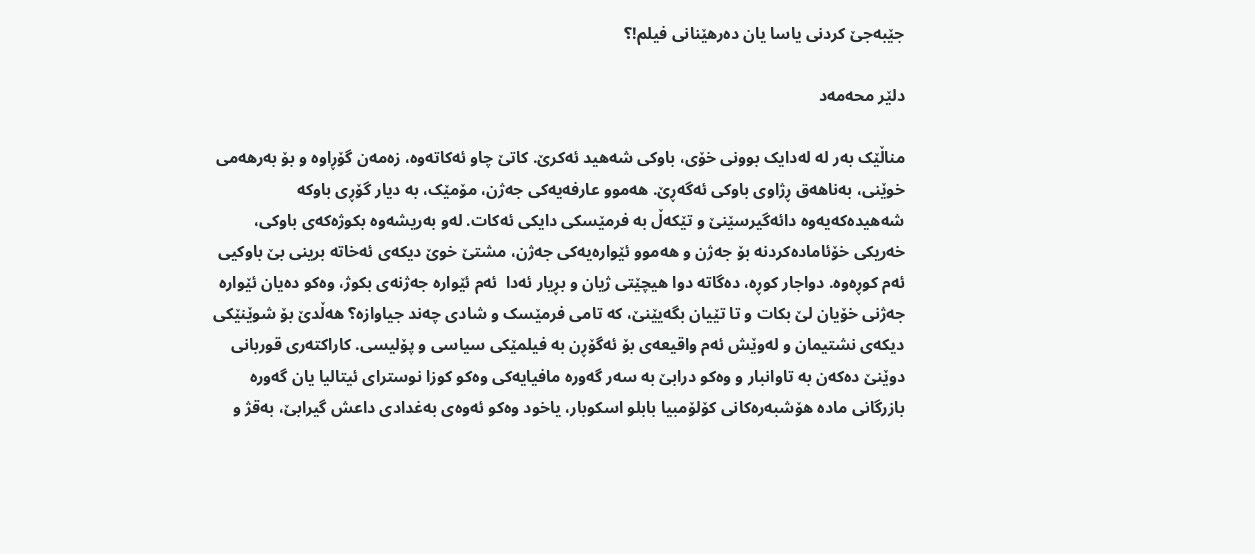جێبەجێ کردنی یاسا یان دەرهێنانی فیلم!؟

دلێر محەمەد

مناڵێک بەر لە لەدایک بوونی خۆی، باوکی شەهید ئەکرێ. کاتێ چاو ئەکاتەوە، زەمەن گۆڕاوە و بۆ بەرهەمی خوێنی، بەناهەق ڕژاوی باوکی ئەگەڕێ. هەموو عارفەیەکی جەژن، مۆمێک، بە دیار گۆڕی باوکە شەهیدەکەیەوە دائەگیرسێنێ و تێکەڵ بە فرمێسکی دایکی ئەکات. لەو بەریشەوە بکوژەکەی باوکی،  خەریکی خۆئامادەکردنە بۆ جەژن و هەموو ئێوارەیەکی جەژن، مشتێ خوێ دیکەی ئەخاتە برینی بێ باوکیی ئەم کوڕەوە. دواجار کوڕە، دەگاتە دوا هیچێتی ژیان و بڕیار ئەدا  ئەم ئێوارە جەژنەی بکوژ، وەکو دەیان ئێوارە جەژنی خۆیان لێ بکات و تا تێیان بگەیێنێ، کە تامی فرمێسک و شادی چەند جیاوازە؟ هەڵدێ بۆ شوێنێکی دیکەی نشتیمان و لەوێش ئەم واقیعەی بۆ ئەگۆڕن بە فیلمێکی سیاسی و پۆلیسی. کاراکتەری قوربانی دوێنێ دەکەن بە تاوانبار و وەکو درابێ بە سەر گەورە مافیایەکی وەکو كوزا نوسترای ئیتالیا یان گەورە بازرگانی مادە هۆشبەرەکانی کۆلۆمبیا بابلو اسکوبار، یاخود وەکو ئەوەی بەغدادی داعش گیرابێ، بەقژ و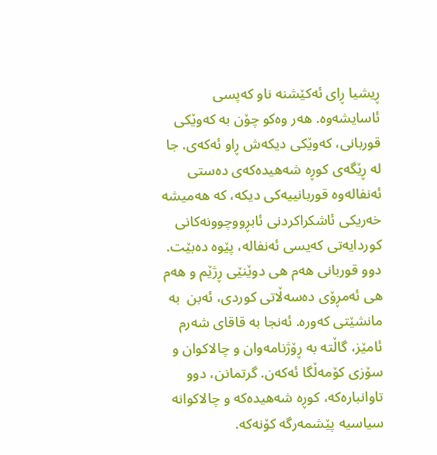ڕیشیا ڕای ئەکێشنە ناو کەپسی ئاسایشەوە. هەر وەکو چۆن بە کەوێکی قوربانی، کەوێکی دیکەش ڕاو ئەکەی. جا لە ڕێگەی کوڕە شەهیدەکەی دەستی ئەنفالەوە قوربانییەکی دیکە، کە هەمیشە خەریکی ئاشکراکردنی ئابڕووچوونەکانی کوردایەتی کەیسی ئەنفالە، پێوە دەبێت.  دوو قوربانی هەم هی دوێنێی ڕژێم و هەم هی ئەمڕۆی دەسەڵاتی کوردی، ئەبن  بە مانشێتی کەورە. ئەنجا بە قاقای شەرم ئامێز، گاڵتە بە ڕۆژنامەوان و چالاکوان و سۆزی کۆمەڵگا ئەکەن. گرتمانن، دوو تاوانبارەکە، کوڕە شەهیدەکە و چالاکوانە سیاسیە پێشمەرگە کۆنەکە.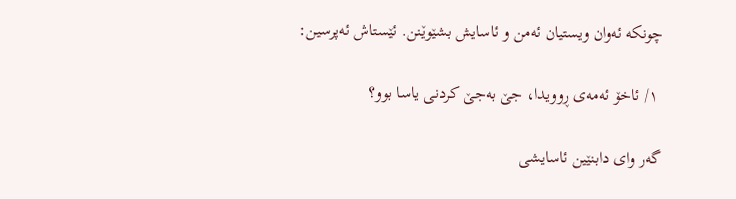چونکە ئەوان ویستیان ئەمن و ئاسایش بشێوێنن. ئێستاش ئەپرسین:

 ١/ ئاخۆ ئەمەی ڕوویدا، جێ بەجێ کردنی یاسا بوو؟

گەر وای دابنێین ئاسایشی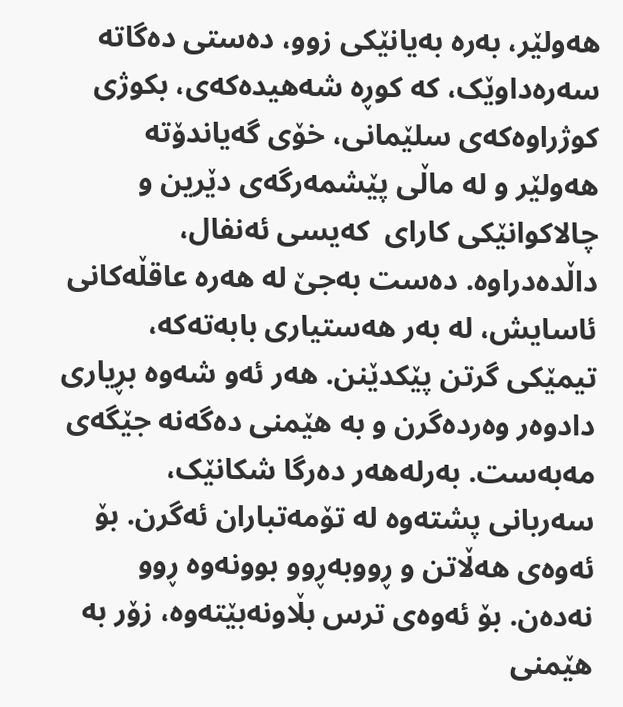هەولێر، بەرە بەیانێکی زوو، دەستی دەگاتە سەرەداوێک، کە کوڕە شەهیدەکەی، بکوژی  کوژراوەکەی سلێمانی، خۆی گەیاندۆتە هەولێر و لە ماڵی پێشمەرگەی دێرین و چالاکوانێکی کارای  کەیسی ئەنفال، داڵدەدراوە. دەست بەجێ لە هەرە عاقڵەکانی ئاسایش، لە بەر هەستیاری بابەتەکە، تیمێکی گرتن پێکدێنن. هەر ئەو شەوە بڕیاری دادوەر وەردەگرن و بە هێمنی دەگەنە جێگەی مەبەست. بەرلەهەر دەرگا شکانێک، سەربانی پشتەوە لە تۆمەتباران ئەگرن. بۆ ئەوەی هەڵاتن و ڕووبەڕوو بوونەوە ڕوو نەدەن. بۆ ئەوەی ترس بڵاونەبێتەوە، زۆر بە هێمنی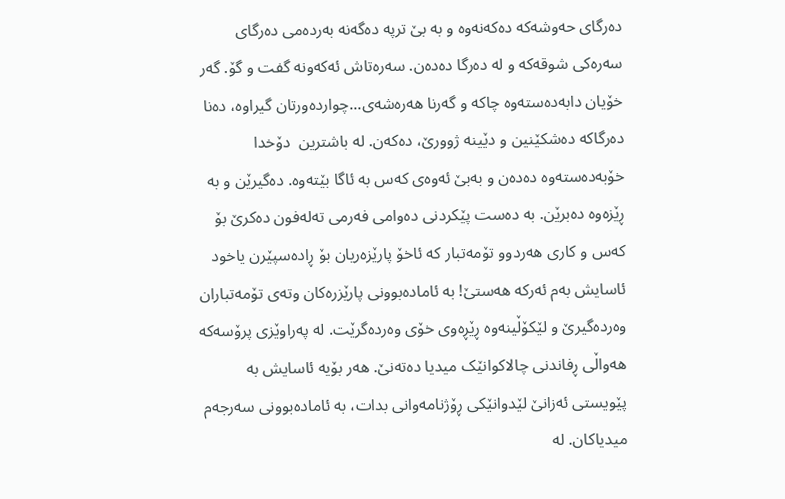دەرگای حەوشەکە دەکەنەوە و بە بێ ترپە دەگەنە بەردەمی دەرگای سەرەکی شوقەکە و لە دەرگا دەدەن. سەرەتاش ئەکەونە گفت و گۆ. گەر خۆیان دابەدەستەوە چاکە و گەرنا هەرەشەی...چواردەورتان گیراوە، دەنا دەرگاکە دەشکێنین و دێینە ژوورێ، دەکەن. لە باشترین  دۆخدا خۆبەدەستەوە دەدەن و بەبێ ئەوەی کەس بە ئاگا بێتەوە. دەگیرێن و بە ڕێزەوە دەبرێن. بە دەست پێکردنی دەوامی فەرمی تەلەفون دەکرێ بۆ کەس و کاری هەردوو تۆمەتبار کە ئاخۆ پارێزەریان بۆ ڕادەسپێرن یاخود ئاسایش بەم ئەرکە هەستێ! بە ئامادەبوونی پارێزرەکان وتەی تۆمەتباران وەردەگیرێ و لێکۆڵینەوە ڕێڕەوی خۆی وەردەگرێت. لە پەراوێزی پرۆسەکە هەواڵی ڕفاندنی چالاکوانێک میدیا دەتەنێ. هەر بۆیە ئاسایش بە پێویستی ئەزانێ لێدوانێکی ڕۆژنامەوانی بدات، بە ئامادەبوونی سەرجەم میدیاکان. لە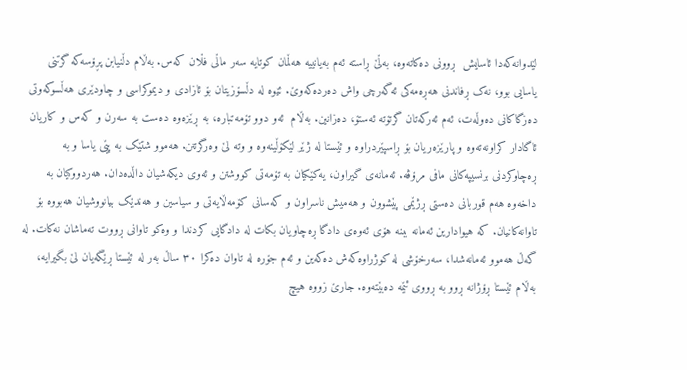لێدوانەکەدا ئاسایش  ڕوونی دەکاتەوە، بەڵێ ڕاستە ئەم بەیانییە هەڵمان کوتایە سەر ماڵی فڵان کەس. بەڵام دڵنیابن پڕۆسەکە گرتنی یاسایی بوو، نەک ڕفاندنی هەڕەمەکی ئەگەرچی واش دەردەکەوێ. ئێوە لە دڵسۆزیتان بۆ ئازادی و دیموکراسی و چاودێری هەڵسوکەوتی دەزگاکانی دەوڵەت، ئەم ئەرکەتان گرتۆتە ئەستۆ، دەزانین. بەڵام  ئەو دوو تۆمەتبارە، بە ڕێزەوە دەست بە سەرن و کەس و کاریان ئاگادار کراونەتەوە و پارێزەریان بۆ ڕاسپێردراوە و ئێستا لە ژێر لێکۆڵینەوە و وتە لێ وەرگرتنن. هەموو شتێک بە پێی یاسا و بە ڕەچاوکردنی برنسیپەکانی مافی مرۆڤە. ئەمانەی گیراون، یەکێکیان بە تۆمەتی کووشتن و ئەوی دیکەشیان داڵدەدان. هەردووکیان بە داخەوە هەم قوربانی دەستی ڕژێمی پێشوون و هەمیش ناسراون و کەسانی کۆمەڵایەتی و سیاسین و هەندێک بیانووشیان هەبووە بۆ تاوانەکانیان. کە هیوادارین ئەمانە ببنە هۆی ئەوەی دادگا ڕەچاویان بکات لە دادگایی کردندا و وەکو تاوانی ڕووت تەماشان نەکات. لە گەڵ هەموو ئەمانەشدا، سەرخۆشی لە کوژراوەکەش دەکەین و ئەم جۆرە لە تاوان دەکرا ٣٠ ساڵ بەر لە ئێستا ڕێگەیان لێ بگیرایە، بەڵام ئێستا ڕۆژانە ڕوو بە ڕووی ئێمە دەبێتەوە. جارێ زووە هیچ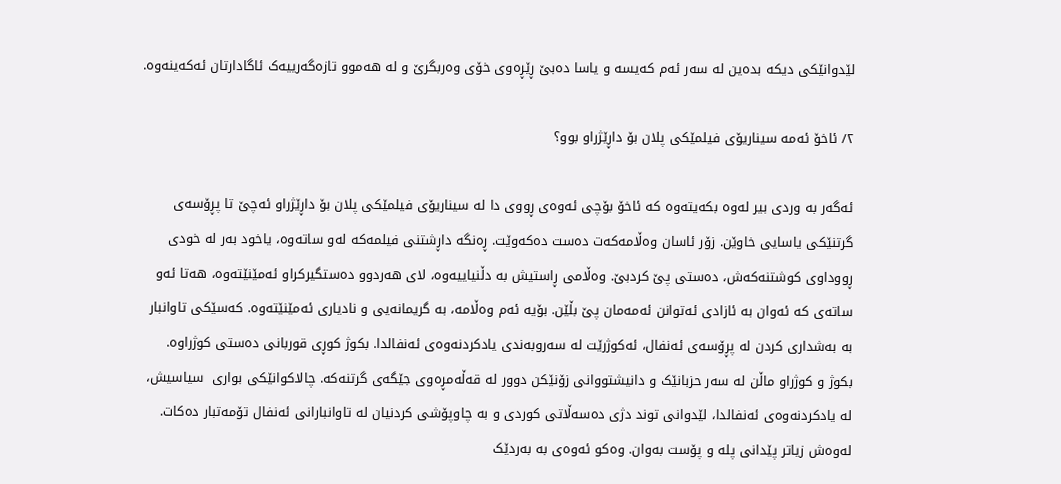لێدوانێکی دیکە بدەین لە سەر ئەم کەیسە و یاسا دەبێ ڕێڕەوی خۆی وەربگرێ و لە هەموو تازەگەرییەک ئاگادارتان ئەکەینەوە.

٢/ ئاخۆ ئەمە سیناریۆی فیلمێکی پلان بۆ داڕێژراو بوو؟

ئەگەر بە وردی بیر لەوە بکەیتەوە کە ئاخۆ بۆچی ئەوەی ڕووی دا لە سیناریۆی فیلمێکی پلان بۆ داڕێژراو ئەچێ تا پڕۆسەی گرتنێکی یاسایی خاوێن. زۆر ئاسان وەڵامەکەت دەست دەکەوێت. ڕەنگە داڕشتنی فیلمەکە لەو ساتەوە، یاخود بەر لە خودی ڕووداوی کوشتنەکەش، دەستی پێ کردبێ. وەڵامی ڕاستیش بە دڵنیاییەوە، لای هەردوو دەستگیرکراو ئەمێنێتەوە، هەتا ئەو ساتەی کە ئەوان بە ئازادی ئەتوانن ئەمەمان پێ بڵێن. بۆیە ئەم وەڵامە، بە گریمانەیی و نادیاری ئەمێنێتەوە. کەسێکی تاوانبار بە بەشداری کردن لە پڕۆسەی ئەنفال، ئەکوژرێت لە سەروبەندی یادکردنەوەی ئەنفالدا. بکوژ کوڕی قوربانی دەستی کوژراوە. بکوژ و کوژراو ماڵن لە سەر حزبانێک و دانیشتووانی زۆنێکن دوور لە قەڵەمڕەوی جێگەی گرتنەکە. چالاکوانێکی بواری  سیاسیش، لە یادکردنەوەی ئەنفالدا، لێدوانی توند دژی دەسەڵاتی کوردی و بە چاوپۆشی کردنیان لە تاوانبارانی ئەنفال تۆمەتبار دەکات. لەوەش زیاتر پێدانی پلە و پۆست بەوان. وەکو ئەوەی بە بەردێک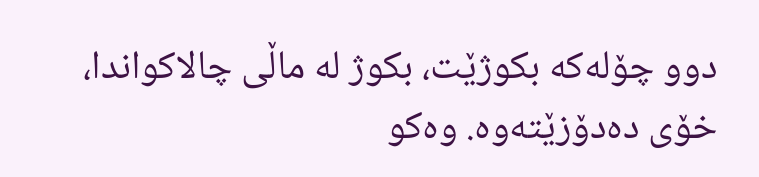دوو چۆلەکە بکوژێت، بکوژ لە ماڵی چالاکواندا، خۆی دەدۆزێتەوە. وەکو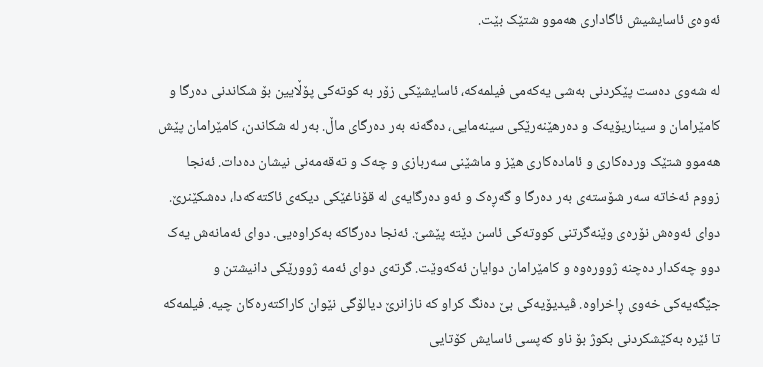ئەوەی ئاسایشیش ئاگاداری هەموو شتێک بێت.

لە شەوی دەست پێکردنی بەشی یەکەمی فیلمەکە، ئاسایشێکی زۆر بە کوتەکی پۆڵایین بۆ شکاندنی دەرگا و کامێرامان و سیناریۆیەک و دەرهێنەرێکی سینەمایی، دەگەنە بەر دەرگای ماڵ. بەر لە شکاندن، کامێرامان پێش هەموو شتێک وردەکاری و ئامادەکاری هێز و ماشێنی سەربازی و چەک و تەقەمەنی نیشان دەدات. ئەنجا زووم ئەخاتە سەر شۆستەی بەر دەرگا و گەڕەک و ئەو دەرگایەی لە قۆناغێکی دیکەی ئاکتەکەدا، دەشکێنرێ. دوای ئەوەش نۆرەی وێنەگرتنی کووتەکی ئاسن دێتە پێشێ. ئەنجا دەرگاکە بەکراوەیی. دوای ئەمانەش یەک دوو چەکدار دەچنە ژوورەوە و کامێرامان دوایان ئەکەوێت. گرتەی دوای ئەمە ژوورێکی دانیشتن و جێگەیەکی خەوی ڕاخراوە. ڤیدیۆیەکی بێ دەنگ کراو کە نازانرێ دیالۆگی نێوان کاراکتەرەکان چیە. فیلمەکە تا ئێرە بەکێشکردنی بکوژ بۆ ناو کەپسی ئاسایش کۆتایی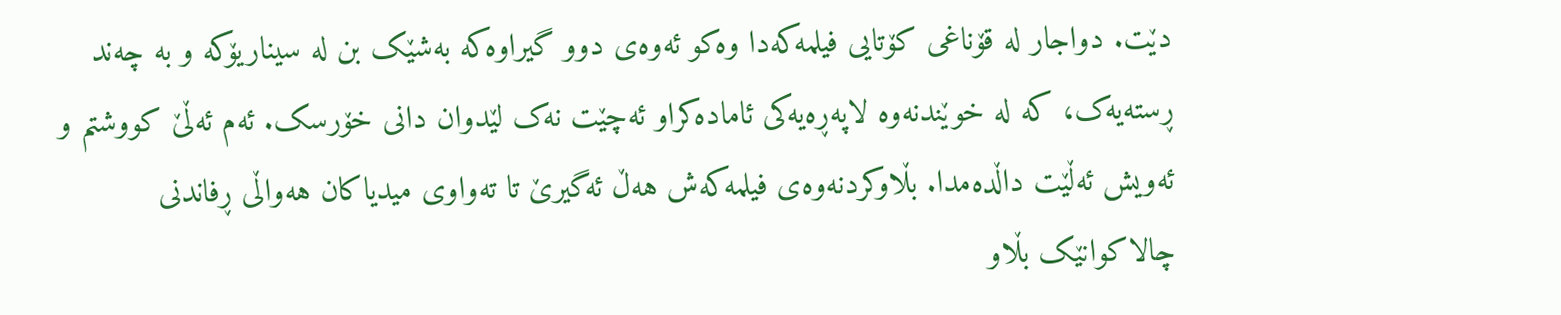دێت. دواجار لە قۆناغی کۆتایی فیلمەکەدا وەکو ئەوەی دوو گیراوەکە بەشێک بن لە سیناریۆکە و بە چەند ڕستەیەک، کە لە خوێندنەوە لاپەڕەیەکی ئامادەکراو ئەچێت نەک لێدوان دانی خۆرسک. ئەم ئەڵێ کووشتم و ئەویش ئەڵێت داڵدەمدا. بڵاوکردنەوەی فیلمەکەش هەڵ ئەگیرێ تا تەواوی میدیاکان هەواڵی ڕفاندنی چالاکوانێک بڵاو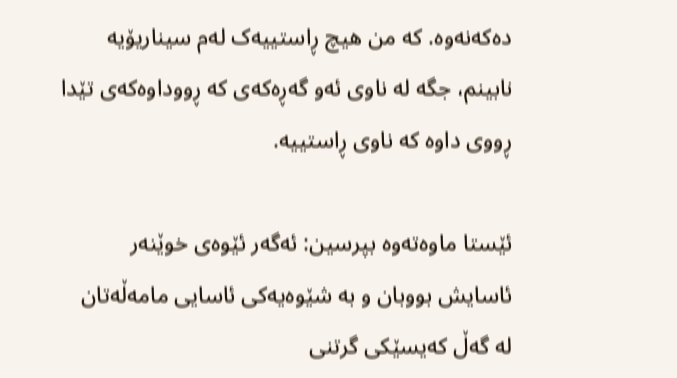دەکەنەوە. کە من هیچ ڕاستییەک لەم سیناریۆیە نابینم، جگە لە ناوی ئەو گەڕەکەی کە ڕووداوەکەی تێدا ڕووی داوە کە ناوی ڕاستییە.

ئێستا ماوەتەوە بپرسین: ئەگەر ئێوەی خوێنەر ئاسایش بووبان و بە شێوەیەکی ئاسایی مامەڵەتان لە گەڵ کەیسێکی گرتنی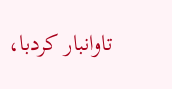تاوانبار کردبا،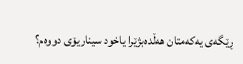ڕێگەی یەکەمتان هەڵدەبژێرا یاخود سیناریۆی دووەم؟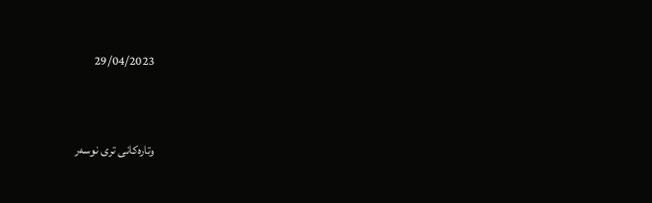29/04/2023



وتارەکانی تری نوسەر